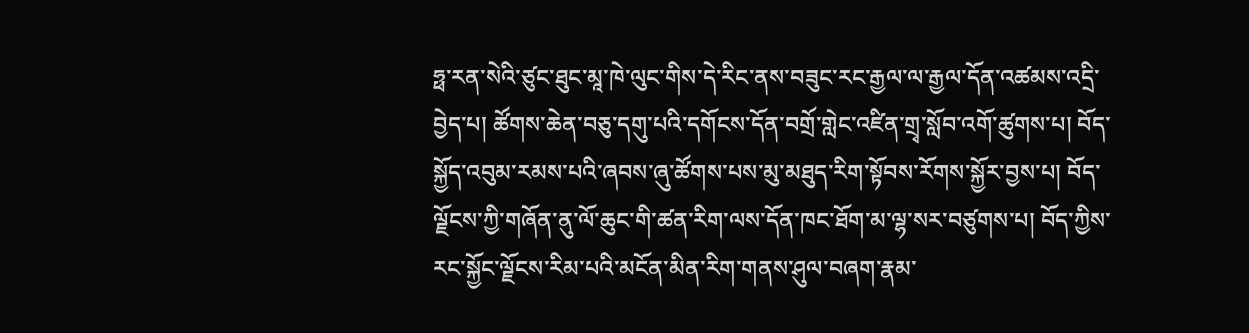ཧྥ་རན་སེའི་ཙུང་ཐུང་མཱ་ཁེ་ལུང་གིས་དེ་རིང་ནས་བཟུང་རང་རྒྱལ་ལ་རྒྱལ་དོན་འཚམས་འདྲི་བྱེད་པ། ཚོགས་ཆེན་བཅུ་དགུ་པའི་དགོངས་དོན་བགྲོ་གླེང་འཛིན་གྲྭ་སློབ་འགོ་ཚུགས་པ། བོད་སྐྱོད་འབུམ་རམས་པའི་ཞབས་ཞུ་ཚོགས་པས་མུ་མཐུད་རིག་སྟོབས་རོགས་སྐྱོར་བྱས་པ། བོད་ལྗོངས་ཀྱི་གཞོན་ནུ་ལོ་ཆུང་གི་ཚན་རིག་ལས་དོན་ཁང་ཐོག་མ་ལྷ་སར་བཙུགས་པ། བོད་ཀྱིས་རང་སྐྱོང་ལྗོངས་རིམ་པའི་མངོན་མིན་རིག་གནས་ཤུལ་བཞག་རྣམ་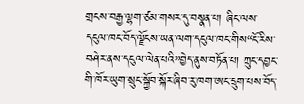གྲངས་བརྒྱ་ལྷག་ཙམ་གསར་དུ་བསྣན་པ། ཞིང་ལས་དངུལ་ཁང་བོད་ལྗོངས་ཡན་ལག་དངུལ་ཁང་གིས“ངོ་རིས་བཤེར་ནས་དངུལ་ལེན་པའི”བྱེད་ནུས་བཏོན་པ། ཀྲུང་དབྱང་གི་ཁོར་ཡུག་སྲུང་སྐྱོབ་སྐོར་ཞིབ་རུ་ཁག་ཨང་དྲུག་པས་བོད་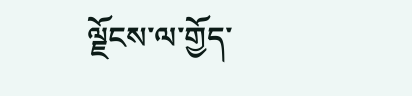ལྗོངས་ལ་གྱོད་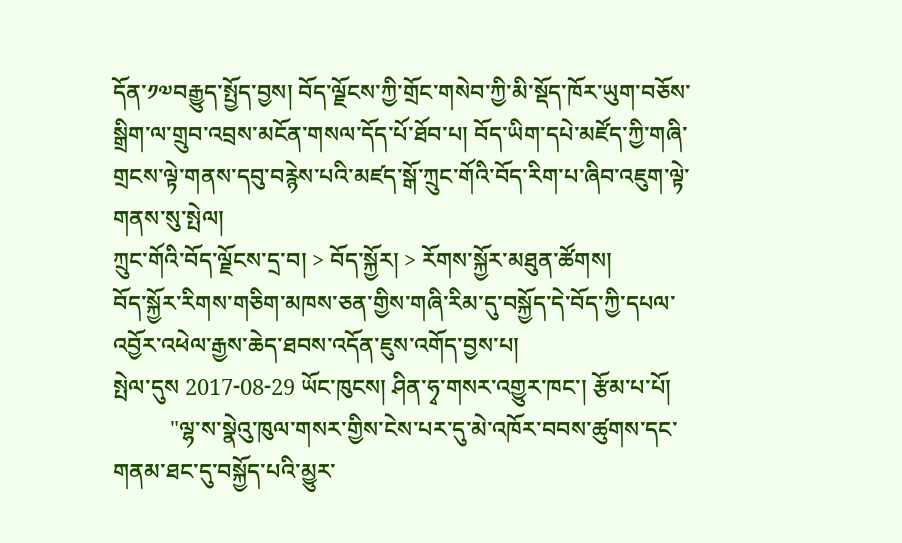དོན་༡༧བརྒྱུད་སྤྱོད་བྱས། བོད་ལྗོངས་ཀྱི་གྲོང་གསེབ་ཀྱི་མི་སྡོད་ཁོར་ཡུག་བཅོས་སྒྲིག་ལ་གྲུབ་འབྲས་མངོན་གསལ་དོད་པོ་ཐོབ་པ། བོད་ཡིག་དཔེ་མཛོད་ཀྱི་གཞི་གྲངས་ལྟེ་གནས་དབུ་བརྙེས་པའི་མཛད་སྒོ་ཀྲུང་གོའི་བོད་རིག་པ་ཞིབ་འཇུག་ལྟེ་གནས་སུ་སྤེལ།
ཀྲུང་གོའི་བོད་ལྗོངས་དྲ་བ། > བོད་སྐྱོར། > རོགས་སྐྱོར་མཐུན་ཚོགས།
བོད་སྐྱོར་རིགས་གཅིག་མཁས་ཅན་གྱིས་གཞི་རིམ་དུ་བསྐྱོད་དེ་བོད་ཀྱི་དཔལ་འབྱོར་འཕེལ་རྒྱས་ཆེད་ཐབས་འདོན་ཇུས་འགོད་བྱས་པ།
སྤེལ་དུས 2017-08-29 ཡོང་ཁུངས། ཤིན་ཧྭ་གསར་འགྱུར་ཁང་། རྩོམ་པ་པོ།
          "ལྷ་ས་སྣེའུ་ཁུལ་གསར་གྱིས་ངེས་པར་དུ་མེ་འཁོར་བབས་ཚུགས་དང་གནམ་ཐང་དུ་བསྐྱོད་པའི་མྱུར་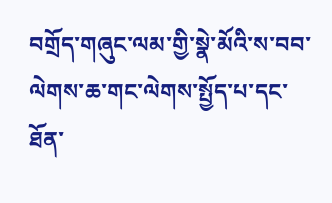བགྲོད་གཞུང་ལམ་གྱི་སྣེ་མོའི་ས་བབ་ལེགས་ཆ་གང་ལེགས་སྤྱོད་པ་དང་ཐོན་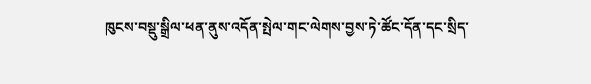ཁུངས་བསྡུ་སྒྲིལ་ཕན་ནུས་འདོན་སྤེལ་གང་ལེགས་བྱས་ཏེ་ཚོང་དོན་དང་སྲིད་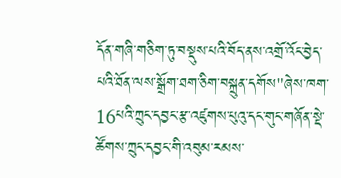དོན་གཞི་གཅིག་ཏུ་བསྡུས་པའི་བོད་ནས་འགྲོ་འོང་བྱེད་པའི་ཐོན་ལས་སྒྲོག་ཐག་ཅིག་བསྐྲུན་དགོས"ཞེས་ཁག་16པའི་ཀྲུང་དབྱང་རྩ་འཛུགས་པུའུ་དང་གུང་གཞོན་སྡེ་ཚོགས་ཀྲུང་དབྱང་གི་འབུམ་རམས་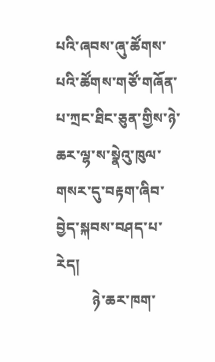པའི་ཞབས་ཞུ་ཚོགས་པའི་ཚོགས་གཙོ་གཞོན་པ་ཀྲང་ཐིང་ཅུན་གྱིས་ཉེ་ཆར་ལྷ་ས་སྣེའུ་ཁུལ་གསར་དུ་བརྟག་ཞིབ་བྱེད་སྐབས་བཤད་པ་རེད།
          ཉེ་ཆར་ཁག་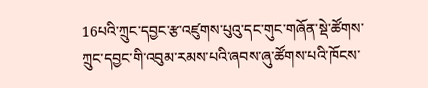16པའི་ཀྲུང་དབྱང་རྩ་འཛུགས་པུའུ་དང་གུང་གཞོན་སྡེ་ཚོགས་ཀྲུང་དབྱང་གི་འབུམ་རམས་པའི་ཞབས་ཞུ་ཚོགས་པའི་ཁོངས་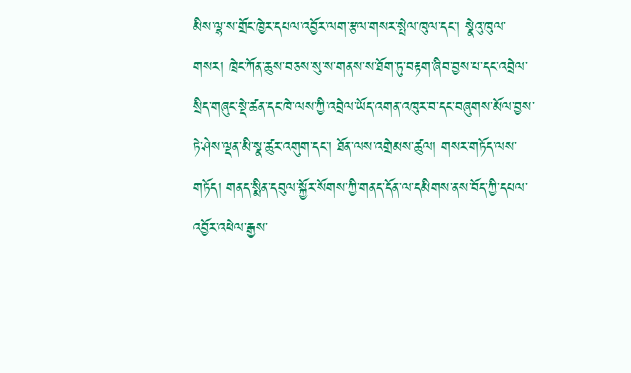མིས་ལྷ་ས་གྲོང་ཁྱེར་དཔལ་འབྱོར་ལག་རྩལ་གསར་སྤེལ་ཁུལ་དང་། སྣེའུ་ཁུལ་གསར། ཁྲེང་ཀོན་ཆུས་བཅས་སུ་ས་གནས་ས་ཐོག་ཏུ་བརྟག་ཞིབ་བྱས་པ་དང་འབྲེལ་སྲིད་གཞུང་སྡེ་ཚན་དང་ཁེ་ལས་ཀྱི་འབྲེལ་ཡོད་འགན་འཁུར་བ་དང་བཞུགས་མོལ་བྱས་ཏེ་ཤེས་ལྡན་མི་སྣ་ཚུར་འགུག་དང་། ཐོན་ལས་འགྲེམས་ཚུལ། གསར་གཏོད་ལས་གཏོད། གནད་སྨིན་དབུལ་སྐྱོར་སོགས་ཀྱི་གནད་དོན་ལ་དམིགས་ནས་བོད་ཀྱི་དཔལ་འབྱོར་འཕེལ་རྒྱས་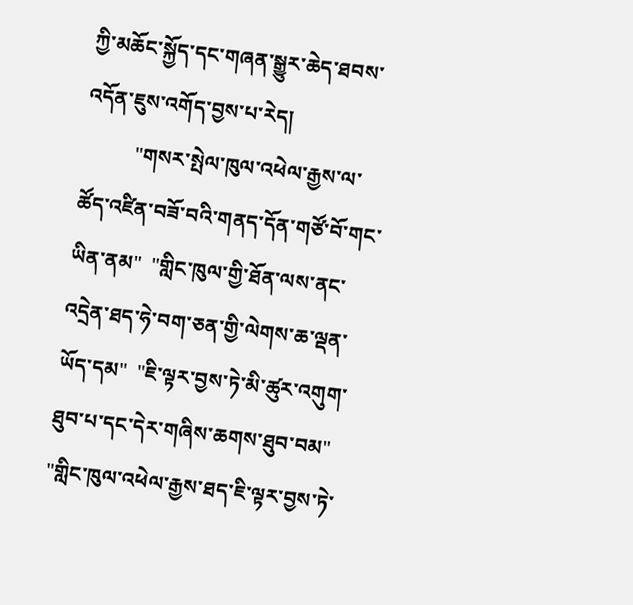ཀྱི་མཆོང་སྐྱོད་དང་གཞན་སྒྱུར་ཆེད་ཐབས་འདོན་ཇུས་འགོད་བྱས་པ་རེད།
          "གསར་སྤེལ་ཁུལ་འཕེལ་རྒྱས་ལ་ཚོད་འཛིན་བཟོ་བའི་གནད་དོན་གཙོ་བོ་གང་ཡིན་ནམ"  "གླིང་ཁུལ་གྱི་ཐོན་ལས་ནང་འདྲེན་ཐད་ཧེ་བག་ཅན་གྱི་ལེགས་ཆ་ལྡན་ཡོད་དམ"  "ཇི་ལྟར་བྱས་ཏེ་མི་ཚུར་འགུག་ཐུབ་པ་དང་དེར་གཞིས་ཆགས་ཐུབ་བམ"  "གླིང་ཁུལ་འཕེལ་རྒྱས་ཐད་ཇི་ལྟར་བྱས་ཏེ་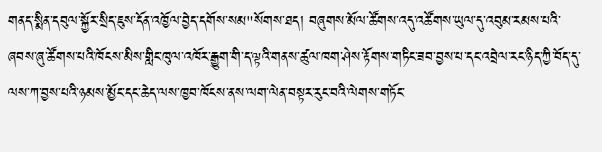གནད་སྨིན་དབུལ་སྐྱོར་སྲིད་ཇུས་དོན་འཁྱོལ་བྱེད་དགོས་སམ"སོགས་ཐད། བཞུགས་མོལ་ཚོགས་འདུ་འཚོགས་ཡུལ་དུ་འབུམ་རམས་པའི་ཞབས་ཞུ་ཚོགས་པའི་ཁོངས་མིས་གླིང་ཁུལ་འཁོར་རྒྱུག་གི་ད་ལྟའི་གནས་ཚུལ་ཁག་ཤེས་རྟོགས་གཏིང་ཟབ་བྱས་པ་དང་འབྲེལ་རང་ཉིད་ཀྱི་བོད་དུ་ལས་ཀ་བྱས་པའི་ཉམས་མྱོང་དང་ཆེད་ལས་ཁྱབ་ཁོངས་ནས་ལག་ལེན་བསྟར་རུང་བའི་ལེགས་གཏོང་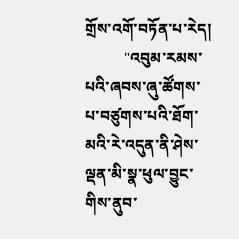གྲོས་འགོ་བཏོན་པ་རེད།
          "འབུམ་རམས་པའི་ཞབས་ཞུ་ཚོགས་པ་བཙུགས་པའི་ཐོག་མའི་རེ་འདུན་ནི་ཤེས་ལྡན་མི་སྣ་ཕུལ་བྱུང་གིས་ནུབ་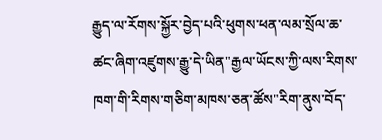རྒྱུད་ལ་རོགས་སྐྱོར་བྱེད་པའི་ཕུགས་ཕན་ལམ་སྲོལ་ཆ་ཚང་ཞིག་འཛུགས་རྒྱུ་དེ་ཡིན"རྒྱལ་ཡོངས་ཀྱི་ལས་རིགས་ཁག་གི་རིགས་གཅིག་མཁས་ཅན་ཚོས"རིག་ནུས་བོད་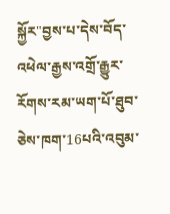སྐྱོར"བྱས་པ་དེས་བོད་འཕེལ་རྒྱས་འགྲོ་རྒྱུར་རོགས་རམ་ཡག་པོ་ཐུབ་ཅེས་ཁག་16པའི་འབུམ་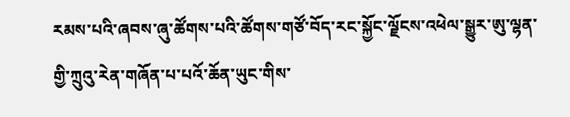རམས་པའི་ཞབས་ཞུ་ཚོགས་པའི་ཚོགས་གཙོ་བོད་རང་སྐྱོང་ལྗོངས་འཕེལ་སྒྱུར་ཨུ་ལྷན་གྱི་ཀྲུའུ་རེན་གཞོན་པ་པའོ་ཆོན་ཡུང་གིས་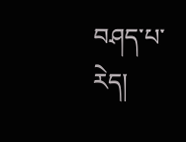བཤད་པ་རེད།